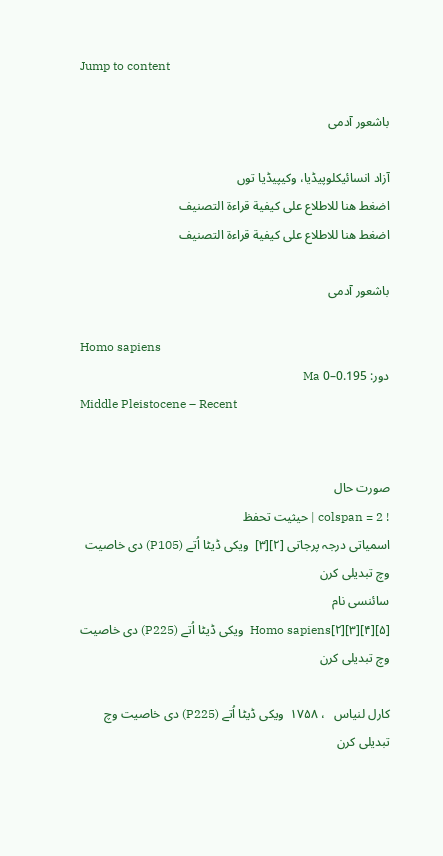Jump to content

باشعور آدمی

آزاد انسائیکلوپیڈیا، وکیپیڈیا توں
اضغط هنا للاطلاع على كيفية قراءة التصنيف
اضغط هنا للاطلاع على كيفية قراءة التصنيف

باشعور آدمی

Homo sapiens
دور: 0.195–0 Ma
Middle Pleistocene – Recent


صورت حال
! colspan = 2 | حیثیت تحفظ
اسمیاتی درجہ پرجاتی [۲][۳]  ویکی ڈیٹا اُتے (P105) دی خاصیت وچ تبدیلی کرن
سائنسی نام
Homo sapiens[۲][۳][۴][۵]  ویکی ڈیٹا اُتے (P225) دی خاصیت وچ تبدیلی کرن

کارل لنیاس   ، ۱۷۵۸  ویکی ڈیٹا اُتے (P225) دی خاصیت وچ تبدیلی کرن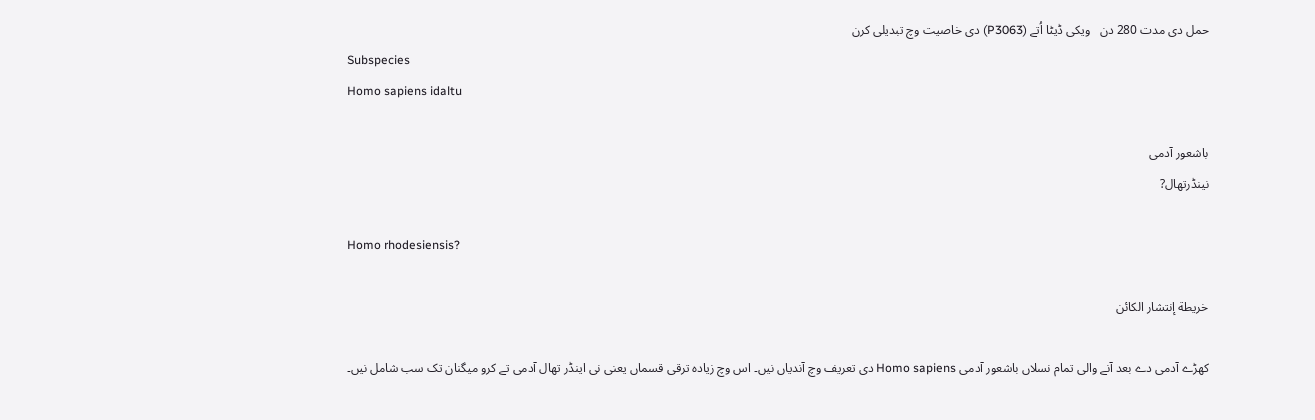حمل دی مدت 280 دن   ویکی ڈیٹا اُتے (P3063) دی خاصیت وچ تبدیلی کرن
Subspecies
Homo sapiens idaltu

باشعور آدمی
نینڈرتهال?

Homo rhodesiensis?

خريطة إنتشار الكائن

کھڑے آدمی دے بعد آنے والی تمام نسلاں باشعور آدمی Homo sapiens دی تعریف وچ آندیاں نيں۔ اس وچ زیادہ ترقی قسماں یعنی نی اینڈر تھال آدمی تے کرو میگنان تک سب شامل نيں۔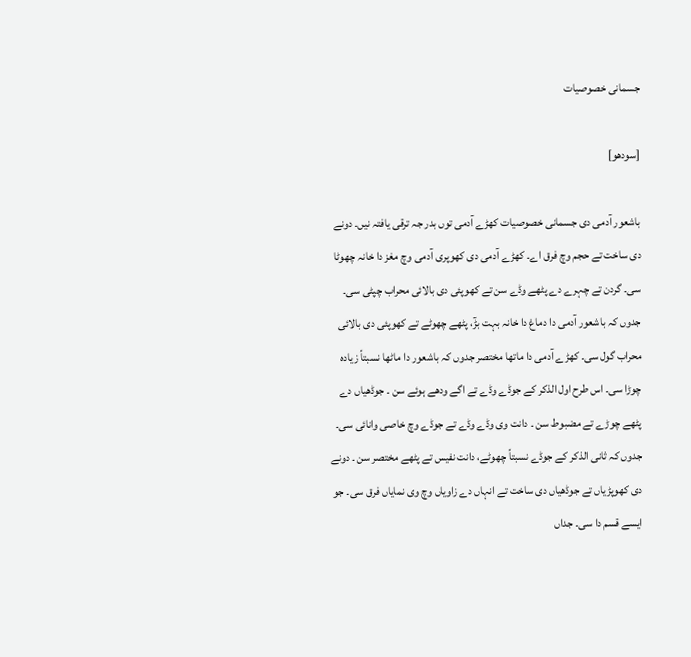جسمانی خصوصیات

[سودھو]

باشعور آدمی دی جسمانی خصوصیات کھڑے آدمی توں بدر جہ ترقی یافتہ نيں۔ دونے دی ساخت تے حجم وچ فرق اے۔ کھڑے آدمی دی کھوپری آدمی وچ مغز دا خانہ چھوٹا سی۔ گردن تے چہرے دے پٹھے وڈے سن تے کھوپئی دی بالائی محراب چپٹی سی۔ جدوں کہ باشعور آدمی دا دماغ دا خانہ بہت بڑٓ، پٹھے چھوٹے تے کھوپئی دی بالائی محراب گول سی۔ کھڑے آدمی دا ماتھا مختصر جدوں کہ باشعور دا ماٹھا نسبتاً زیادہ چوڑا سی۔ اس طرح اول الذکر کے جوڈے وڈے تے اگے ودھے ہوئے سن ۔ جوڈھیاں دے پٹھے چوڑے تے مضبوط سن ۔ دانت وی وڈے وڈے تے جوڈے وچ خاصی وانائی سی۔ جدوں کہ ثانی الذکر کے جوڈے نسبتاً چھوٹے، دانت نفیس تے پٹھے مختصر سن ۔ دونے دی کھوپڑیاں تے جوڈھیاں دی ساخت تے انہاں دے زاویاں وچ وی نمایاں فرق سی۔ جو ايسے قسم دا سی۔ جداں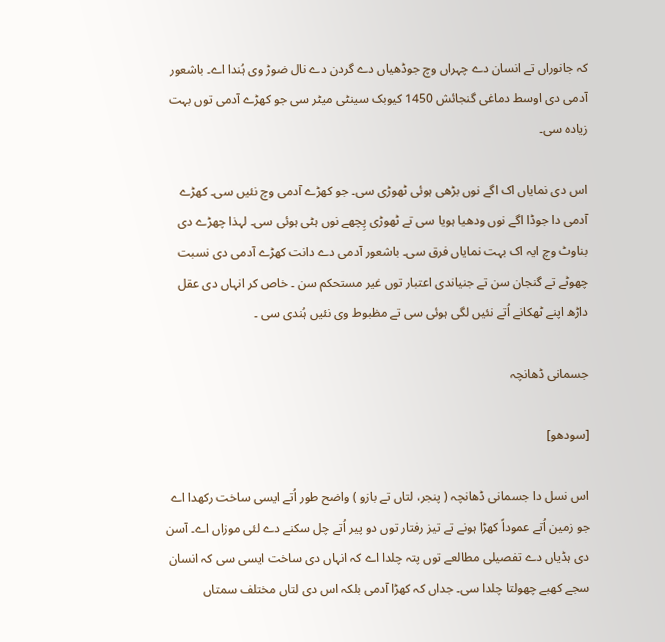کہ جانوراں تے انسان دے چہراں وچ جوڈھیاں دے گردن دے نال ضوڑ وی ہُندا اے۔ باشعور آدمی دی اوسط دماغی گنجائش 1450 کیوبک سینٹی میٹر سی جو کھڑے آدمی توں بہت زیادہ سی۔

اس دی نمایاں اک اگے نوں بڑھی ہوئی ٹھوڑی سی۔ جو کھڑے آدمی وچ نئيں سی۔ کھڑے آدمی دا جوڈا اگے نوں ودھیا ہويا سی تے ٹھوڑی پِچھے نوں ہٹی ہوئی سی۔ لہذا چھڑے دی بناوٹ وچ ایہ اک بہت نمایاں فرق سی۔ باشعور آدمی دے دانت کھڑے آدمی دی نسبت چھوٹے تے گنجان سن تے جنیاندی اعتبار توں غیر مستحکم سن ۔ خاص کر انہاں دی عقل داڑھ اپنے ٹھکانے اُتے نئيں لگی ہوئی سی تے مظبوط وی نئيں ہُندی سی ۔

جسمانی ڈھانچہ

[سودھو]

اس نسل دا جسمانی ڈھانچہ ( پنجر، لتاں تے بازو ) واضح طور اُتے ایسی ساخت رکھدا اے جو زمین اُتے عموداً کھڑا ہونے تے تیز رفتار توں دو پیر اُتے چل سکنے دے لئی موزاں اے۔ آسن دی ہڈیاں دے تفصیلی مطالعے توں پتہ چلدا اے کہ انہاں دی ساخت ایسی سی کہ انسان سجے کھبے چھولتا چلدا سی۔ جداں کہ کھڑا آدمی بلکہ اس دی لتاں مختلف سمتاں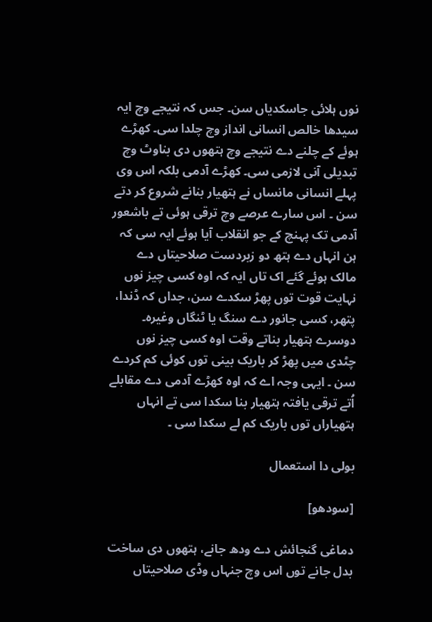نوں ہلائی جاسکدیاں سن۔ جس کہ نتیجے وچ ایہ سیدھا خالص انسانی انداز وچ چلدا سی۔ کھڑے ہوئے کے چلنے دے نتیجے وچ ہتھوں دی بناوٹ وچ تبدیلی آنی لازمی سی۔ کھڑے آدمی بلکہ اس وی پہلے انسانی مانساں نے ہتھیار بنانے شروع کر دتے سن ۔ اس سارے عرصے وچ ترقی ہوئی تے باشعور آدمی تک پہنچ کے جو انقلاب آیا ہوئے ایہ سی کہ ہن انہاں دے ہتھ دو زبردست صلاحیتاں دے مالک ہوئے گئے اک تاں ایہ کہ اوہ کسی چیز نوں نہایت قوت توں پھڑ سکدے سن، جداں کہ ڈندا، پتھر، کسی جانور دے سنگ یا ٹنگاں وغیرہ۔ دوسرے ہتھیار بناتے وقت اوہ کسی چیز نوں چٹدی ميں پھڑ کر باریک بینی توں کوئی کم کردے سن ۔ ایہی وجہ اے کہ اوہ کھڑے آدمی دے مقابلے اُتے ترقی یافتہ ہتھیار بنا سکدا سی تے انہاں ہتھیاراں توں باریک کم لے سکدا سی ۔

بولی دا استعمال

[سودھو]

دماغی گنجائش دے ودھ جانے، ہتھوں دی ساخت بدل جانے توں اس وچ جنہاں وڈی صلاحیتاں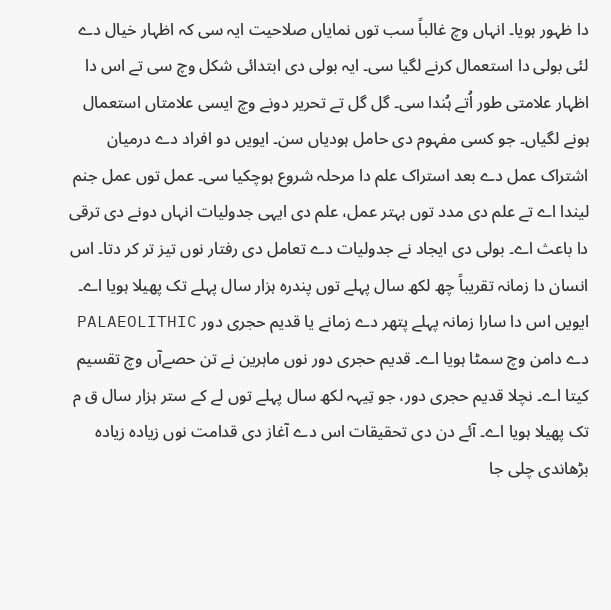دا ظہور ہويا۔ انہاں وچ غالباً سب توں نمایاں صلاحیت ایہ سی کہ اظہار خیال دے لئی بولی دا استعمال کرنے لگیا سی۔ ایہ بولی دی ابتدائی شکل وچ سی تے اس دا اظہار علامتی طور اُتے ہُندا سی۔ گل گل تے تحریر دونے وچ ایسی علامتاں استعمال ہونے لگياں۔ جو کسی مفہوم دی حامل ہودیاں سن۔ ایويں دو افراد دے درمیان اشتراک عمل دے بعد استراک علم دا مرحلہ شروع ہوچکيا سی۔ عمل توں عمل جنم لیندا اے تے علم دی مدد توں بہتر عمل، علم دی ایہی جدولیات انہاں دونے دی ترقی دا باعث اے۔ بولی دی ایجاد نے جدولیات دے تعامل دی رفتار نوں تیز تر کر دتا۔ اس انسان دا زمانہ تقریباً چھ لکھ سال پہلے توں پندرہ ہزار سال پہلے تک پھیلا ہويا اے۔ ایويں اس دا سارا زمانہ پہلے پتھر دے زمانے یا قدیم حجری دور PALAEOLITHIC دے دامن وچ سمٹا ہويا اے۔ قدیم حجری دور نوں ماہرین نے تن حصےآں وچ تقسیم کيتا اے۔ نچلا قدیم حجری دور، جو تِیہہ لکھ سال پہلے توں لے کے ستر ہزار سال ق م تک پھیلا ہويا اے۔ آئے دن دی تحقیقات اس دے آغاز دی قدامت نوں زیادہ زیادہ بڑھاندی چلی جا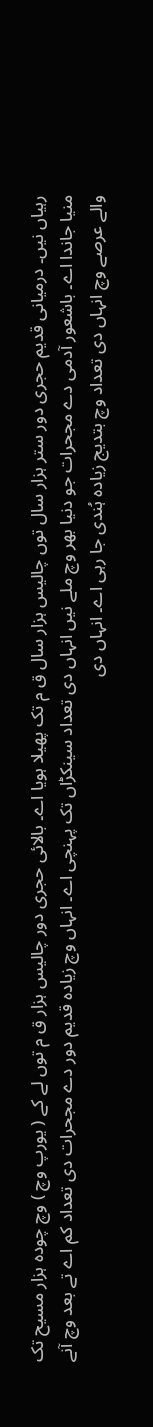رہیاں نيں۔ درمیانی قدیم حجری دور ستر ہزار سال توں چالیس ہزار سال ق م تک پھیلا ہويا اے۔ بالائی حجری دور چالیس ہزار ق م توں لے کے ( یورپ وچ ) وچ چودہ ہزار مسیح تک منیا جاندا اے۔ باشعور آدمی دے مجحرات جو دنیا بھر وچ ملے نيں انہاں دی تعداد سینکڑاں تک پہنچی اے۔ انہاں وچ زیادہ قدیم دور دے مجحرات دی تعداد کم اے تے بعد وچ آنے والے عرصے وچ انہاں دی تعداد وچ بتدیج زیادہ ہُندی جا رہی اے۔ انہاں دی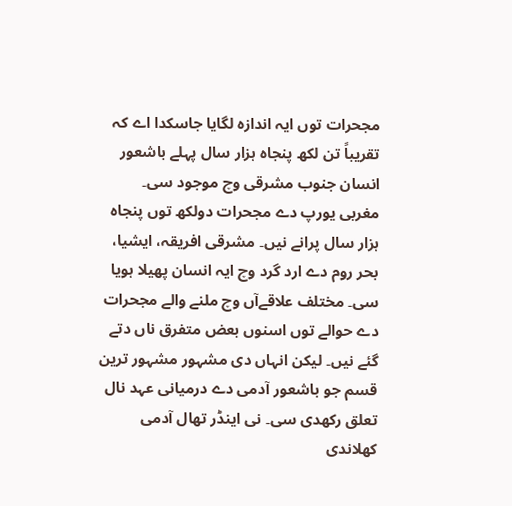مجحرات توں ایہ اندازہ لگایا جاسکدا اے کہ تقریباً تن لکھ پنجاہ ہزار سال پہلے باشعور انسان جنوب مشرقی وچ موجود سی۔ مغربی یورپ دے مجحرات دولکھ توں پنجاہ ہزار سال پرانے نيں۔ مشرقی افریقہ، ایشیا، بحر روم دے ارد گرد وچ ایہ انسان پھیلا ہويا سی۔ مختلف علاقےآں وچ ملنے والے مجحرات دے حوالے توں اسنوں بعض متفرق ناں دتے گئے نيں۔ لیکن انہاں دی مشہور مشہور ترین قسم جو باشعور آدمی دے درمیانی عہد نال تعلق رکھدی سی۔ نی اینڈر تھال آدمی کھلاندی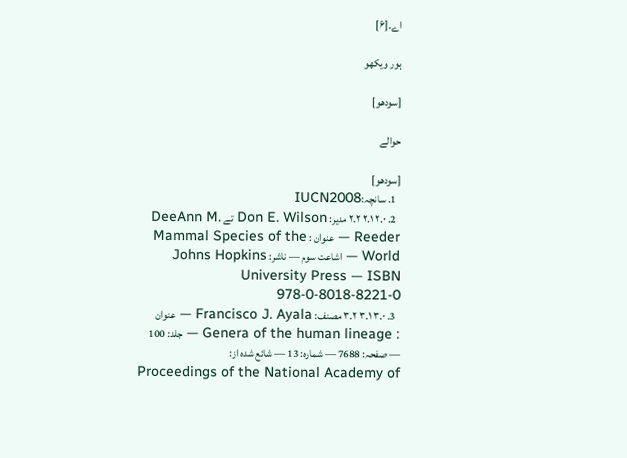اے۔[۶]

ہور ویکھو

[سودھو]

حوالے

[سودھو]
  1. سانچہ:IUCN2008
  2. ۲.۰ ۲.۱ ۲.۲ مدیر: Don E. Wilson تے DeeAnn M. Reeder — عنوان : Mammal Species of the World — اشاعت سوم — ناشر: Johns Hopkins University Press — ISBN 978-0-8018-8221-0
  3. ۳.۰ ۳.۱ ۳.۲ مصنف: Francisco J. Ayala — عنوان : Genera of the human lineage — جلد: 100 — صفحہ: 7688 — شمارہ: 13 — شائع شدہ از: Proceedings of the National Academy of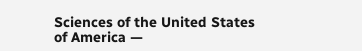Sciences of the United States of America —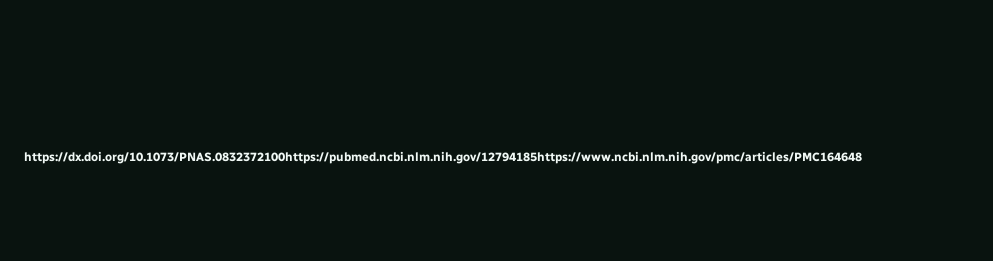https://dx.doi.org/10.1073/PNAS.0832372100https://pubmed.ncbi.nlm.nih.gov/12794185https://www.ncbi.nlm.nih.gov/pmc/articles/PMC164648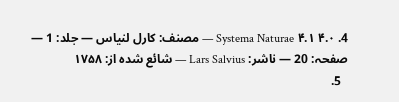4. ۴.۰ ۴.۱ Systema Naturae — مصنف: کارل لنیاس — جلد: 1 — صفحہ: 20 — ناشر: Lars Salvius — شائع شدہ از: ۱۷۵۸
  5.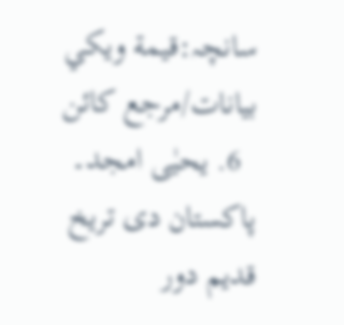سانچہ:قيمة ويكي بيانات/مرجع كائن
  6. یحیٰی امجد۔ پاکستان دی تریخ قدیم دور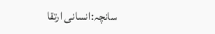سانچہ:انسانی ارتقا